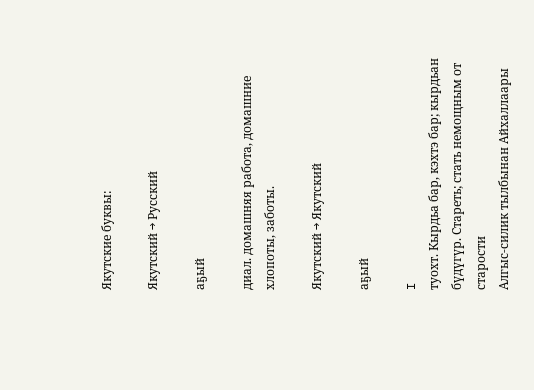Якутские буквы:

Якутский → Русский

аҕый

диал. домашняя работа, домашние хлопоты, заботы.

Якутский → Якутский

аҕый

I
туохт. Кырдьа бар, кэхтэ бар; кырдьан бүдүгүр. Стареть; стать немощным от старости
Алгыс-силик тылбынан Айхаллаары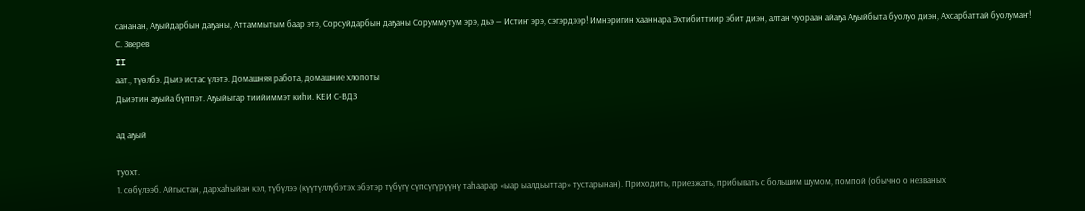сананан, Аҕыйдарбын даҕаны, Аттаммытым баар этэ, Сорсуйдарбын даҕаны Соруммутум эрэ, дьэ — Истиҥ эрэ, сэгэрдээр! Имнэригин хааннара Эхтибиттиир эбит диэн, алтан чуораан айаҕа Аҕыйбыта буолуо диэн, Ахсарбаттай буолумаҥ! С. Зверев
II
аат., түөлбэ. Дьиэ истас үлэтэ. Домашняя работа, домашние хлопоты
Дьиэтин аҕыйа бүппэт. Аҕыйыгар тиийиммэт киһи. КЕИ С-ВДЗ

ад аҕый

туохт.
1. сөбүлээб. Айгыстан, дархаһыйан кэл, түбүлээ (күүтүллүбэтэх эбэтэр түбүгү сүпсүгүрүүнү таһаарар «ыар ыалдьыттар» тустарынан). Приходить, приезжать, прибывать с большим шумом, помпой (обычно о незваных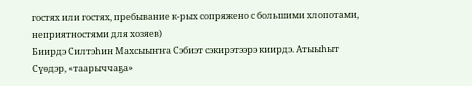гостях или гостях, пребывание к-рых сопряжено с большими хлопотами, неприятностями для хозяев)
Биирдэ Силтэһин Махсыыҥҥа Сэбиэт сэкирэтээрэ киирдэ. Атыыһыт Сүөдэр, «таарыччаҕа»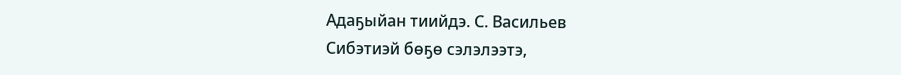Адаҕыйан тиийдэ. С. Васильев
Сибэтиэй бөҕө сэлэлээтэ,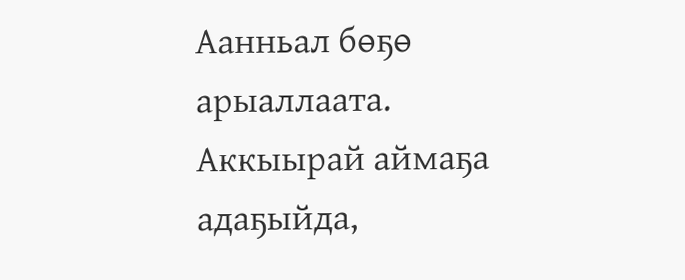Аанньал бөҕө арыаллаата. Аккыырай аймаҕа адаҕыйда,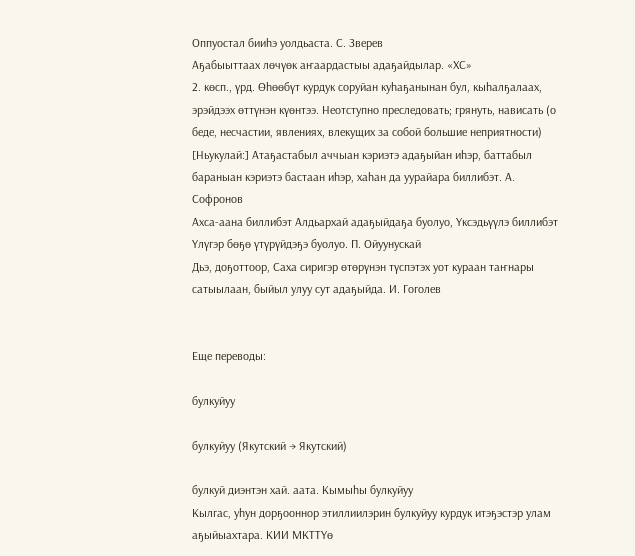Оппуостал бииһэ уолдьаста. С. Зверев
Аҕабыыттаах лөчүөк аҥаардастыы адаҕайдылар. «ХС»
2. көсп., үрд. Өһөөбүт курдук соруйан куһаҕанынан бул, кыһалҕалаах, эрэйдээх өттүнэн күөнтээ. Неотступно преследовать; грянуть, нависать (о беде, несчастии, явлениях, влекущих за собой большие неприятности)
[Ньукулай:] Атаҕастабыл аччыан кэриэтэ адаҕыйан иһэр, баттабыл бараныан кэриэтэ бастаан иһэр, хаһан да уурайара биллибэт. А. Софронов
Ахса-аана биллибэт Алдьархай адаҕыйдаҕа буолуо, Үксэдьүүлэ биллибэт Үлүгэр бөҕө үтүрүйдэҕэ буолуо. П. Ойуунускай
Дьэ, доҕоттоор, Саха сиригэр өтөрүнэн түспэтэх уот кураан таҥнары сатыылаан, быйыл улуу сут адаҕыйда. И. Гоголев


Еще переводы:

булкуйуу

булкуйуу (Якутский → Якутский)

булкуй диэнтэн хай. аата. Кымыһы булкуйуу
Кылгас, уһун дорҕооннор этиллиилэрин булкуйуу курдук итэҕэстэр улам аҕыйыахтара. КИИ МКТТҮө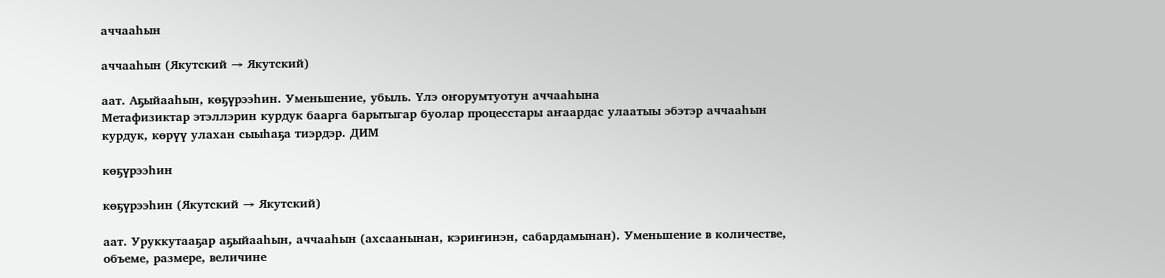аччааһын

аччааһын (Якутский → Якутский)

аат. Аҕыйааһын, көҕүрээһин. Уменьшение, убыль. Үлэ оҥорумтуотун аччааһына
Метафизиктар этэллэрин курдук баарга барытыгар буолар процесстары аҥаардас улаатыы эбэтэр аччааһын курдук, көрүү улахан сыыһаҕа тиэрдэр. ДИМ

көҕүрээһин

көҕүрээһин (Якутский → Якутский)

аат. Уруккутааҕар аҕыйааһын, аччааһын (ахсаанынан, кэриҥинэн, сабардамынан). Уменьшение в количестве, объеме, размере, величине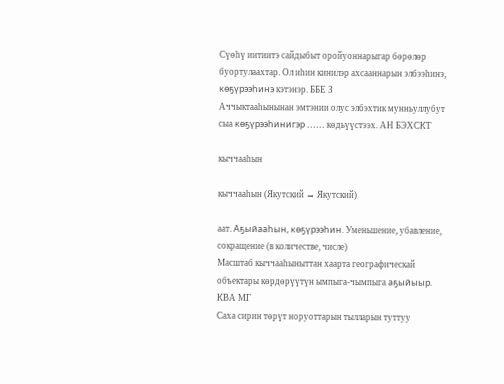Сүөһү иитиитэ сайдыбыт оройуоннарыгар бөрөлөр буортулаахтар. Ол иһин кинилэр ахсааннарын элбээһинэ, көҕүрээһинэ кэтэнэр. ББЕ З
Аччыктааһынынан эмтэнии олус элбэхтик мунньуллубут сыа көҕүрээһинигэр …… көдьүүстээх. АН БЭХСКТ

кыччааһын

кыччааһын (Якутский → Якутский)

аат. Аҕыйааһын, көҕүрээһин. Уменьшение, убавление, сокращение (в количестве, числе)
Масштаб кыччааһыныттан хаарта географическай объектары көрдөрүүтүн ымпыга-чымпыга аҕыйыыр. КВА МГ
Саха сирин төрүт норуоттарын тылларын туттуу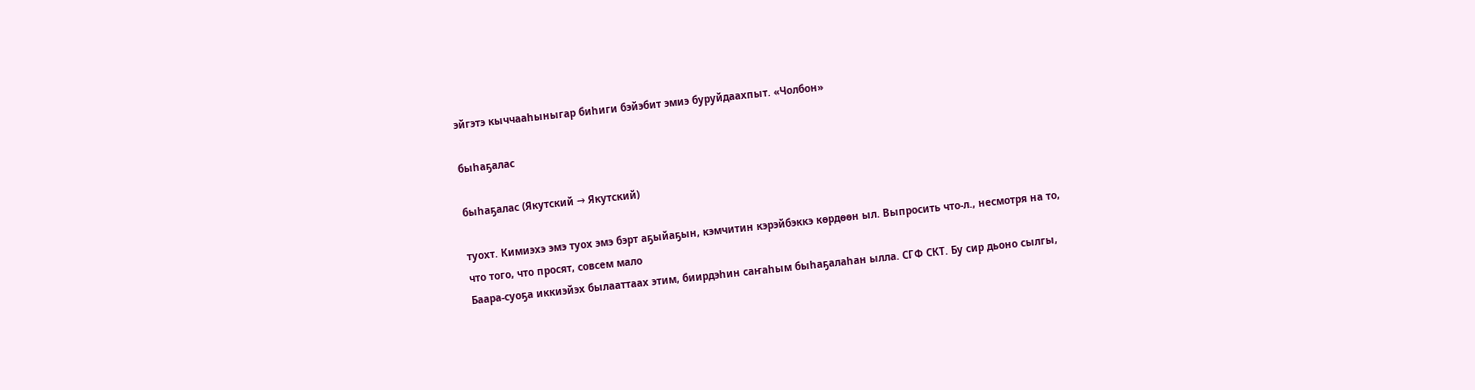эйгэтэ кыччааһыныгар биһиги бэйэбит эмиэ буруйдаахпыт. «Чолбон»

быһаҕалас

быһаҕалас (Якутский → Якутский)

туохт. Кимиэхэ эмэ туох эмэ бэрт аҕыйаҕын, кэмчитин кэрэйбэккэ көрдөөн ыл. Выпросить что-л., несмотря на то, что того, что просят, совсем мало
Баара-суоҕа иккиэйэх былааттаах этим, биирдэһин саҥаһым быһаҕалаһан ылла. СГФ СКТ. Бу сир дьоно сылгы,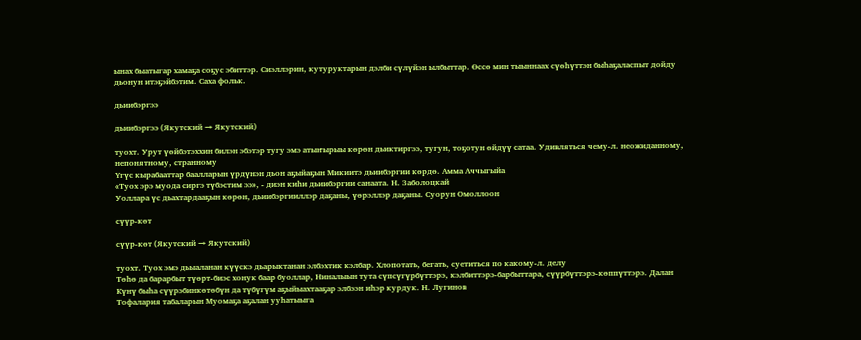ынах быатыгар хамаҕа соҕус эбиттэр. Сиэллэрин, кутуруктарын дэлби сүлүйэн ылбыттар. Өссө мин тыыннаах сүөһүттэн быһаҕаласпыт дойду дьонун итэҕэйбэтим. Саха фольк.

дьиибэргээ

дьиибэргээ (Якутский → Якутский)

туохт. Урут үөйбэтэххин билэн эбэтэр тугу эмэ атыҥырыы көрөн дьиктиргээ, тугун, тоҕотун өйдүү сатаа. Удивляться чему-л. неожиданному, непонятному, странному
Үгүс кырабааттар баалларын үрдүнэн дьон аҕыйаҕын Микиитэ дьиибэргии көрдө. Амма Аччыгыйа
«Туох эрэ муода сиргэ түбэстим ээ», - диэн киһи дьиибэргии санаата. Н. Заболоцкай
Уоллара үс дьахтардааҕын көрөн, дьиибэргииллэр даҕаны, үөрэллэр даҕаны. Суорун Омоллоон

сүүр-көт

сүүр-көт (Якутский → Якутский)

туохт. Туох эмэ дьыаланан күүскэ дьарыктанан элбэхтик кэлбар. Хлопотать, бегать, суетиться по какому-л. делу
Төһө да барарбыт түөрт-биэс хонук баар буоллар, Ниналыын тута сүпсүгүрбүттэрэ, кэлбиттэрэ-барбыттара, сүүрбүттэрэ-көппүттэрэ. Далан
Күнү быһа сүүрэбинкөтөбүн да түбүгүм аҕыйыахтааҕар элбээн иһэр курдук. Н. Лугинов
Тофалария табаларын Муомаҕа аҕалан ууһатыыга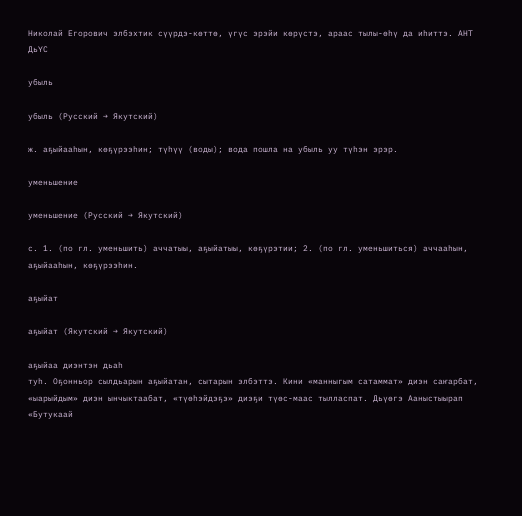Николай Егорович элбэхтик сүүрдэ-көттө, үгүс эрэйи көрүстэ, араас тылы-өһү да иһиттэ. АНТ ДьҮС

убыль

убыль (Русский → Якутский)

ж. аҕыйааһын, көҕүрээһин; түһүү (воды); вода пошла на убыль уу түһэн эрэр.

уменьшение

уменьшение (Русский → Якутский)

с. 1. (по гл. уменьшить) аччатыы, аҕыйатыы, көҕүрэтии; 2. (по гл. уменьшиться) аччааһын, аҕыйааһын, көҕүрээһин.

аҕыйат

аҕыйат (Якутский → Якутский)

аҕыйаа диэнтэн дьаһ
туһ. Оҕонньор сылдьарын аҕыйатан, сытарын элбэттэ. Кини «манныгым сатаммат» диэн саҥарбат, «ыарыйдым» диэн ынчыктаабат, «түөһэйдэҕэ» диэҕи түөс-маас тылласпат. Дьүөгэ Ааныстыырап
«Бутукаай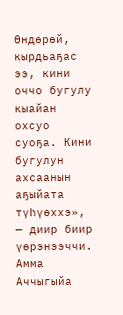Өндөрөй, кырдьаҕас ээ, кини оччо бугулу кыайан охсуо суоҕа. Кини бугулун ахсаанын аҕыйата түһүөххэ», — диир биир үөрэнээччи. Амма Аччыгыйа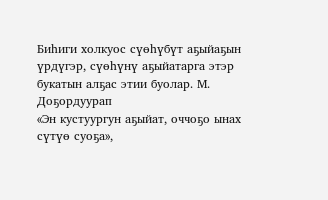Биһиги холкуос сүөһүбүт аҕыйаҕын үрдүгэр, сүөһүнү аҕыйатарга этэр букатын алҕас этии буолар. М. Доҕордуурап
«Эн кустуургун аҕыйат, оччоҕо ынах сүтүө суоҕа»,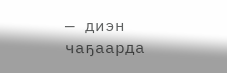— диэн чаҕаарда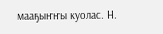мааҕыҥҥы куолас. Н.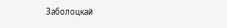Заболоцкай